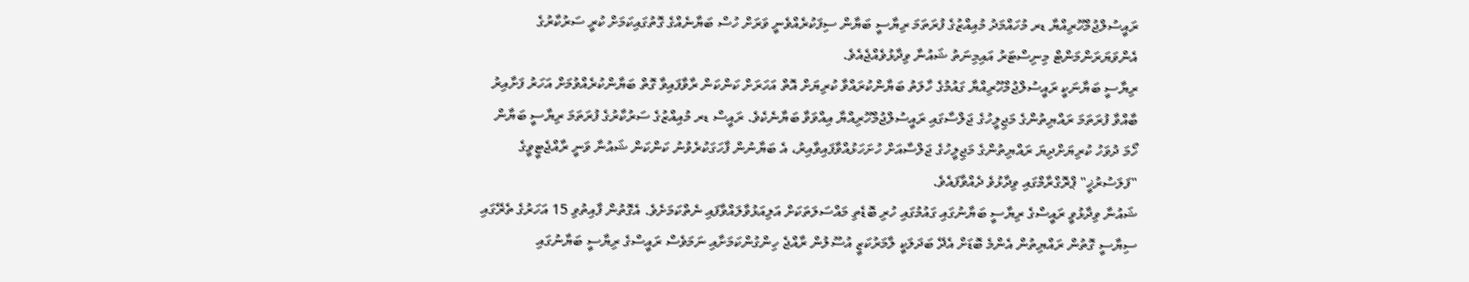ރައީސުލްޖުމްހޫރިއްޔާ ޑރ މުހައްމަދު މުއިއްޒުގެ ފުރަތަމަ ރިޔާސީ ބަޔާން ސިފަކުރެއްވެނީ ވަރަށް ހުސް ބަޔާނެއްގެ ގޮތުގައިކަމަށް ކުރީ ސަރުކާރުގެ އެންވަޔަރަންމަންޓް މިނިސްޓަރު އައިމިނަތު ޝައުނާ ވިދާޅުވެއްޖެއެވެ.
ރިޔާސީ ބަޔާނަކީ ރައީސުލްޖުމްހޫރިއްޔާ ގައުމުގެ ހާލަތު ބަޔާންކުރައްވާ ކުރިޔަށް އޮތް އަހަރަށް ކަންކަން ރާވާފައިވާ ގޮތް ބަޔާންކުރެއްވުމަށް އަހަރު ފަށާއިރު ބާއްވާ ފުރަތަމަ ރައްޔިތުންގެ މަޖިލީހުގެ ޖަލްސާގައި ރައީސުލްޖުމްހޫރިއްޔާ އިއްވަވާ ބަޔާނެކެވެ. ރައީސް ޑރ މުއިއްޒުގެ ސަރުކާރުގެ ފުރަތަމަ ރިޔާސީ ބަޔާން ހޯމަ ދުވަހު ކުރިޔަށްދިޔަ ރައްޔިތުންގެ މަޖިލީހުގެ ޖަލްސާއަށް ހުށަހަޅުއްވާފައިވާއިރު، އެ ބަޔާނުން ފާހަގަކުރެވުނު ކަންކަން ޝައުނާ ވަނީ ރާއްޖެޓީވީގެ "ފަލަސުރުޚީ" ޕްރޮގްރާމްގައި ވިދާޅުވެ ދެއްވާފައެވެ.
ޝައުނާ ވިދާޅުވީ ރައީސްގެ ރިޔާސީ ބަޔާނުގައި ގައުމުގައި ހުރި ބޮޑެތި މައްސަލަތަކަށް އަލިއަޅުވާލައްވާފައި ނެތްކަމަށެވެ. އެގޮތުން ފާއިތުވި 15 އަހަރުގެ ތެރޭގައި ސިޔާސީ ގޮތުން ރައްޔިތުން އެންމެ ބޮޑަށް އެދޭ ބަދަލަކީ ލާމަރުކަޒީ އުސޫލުން ރާއްޖެ ހިންގުންކަމަށާއި ނަމަވެސް ރައީސްގެ ރިޔާސީ ބަޔާނުގައި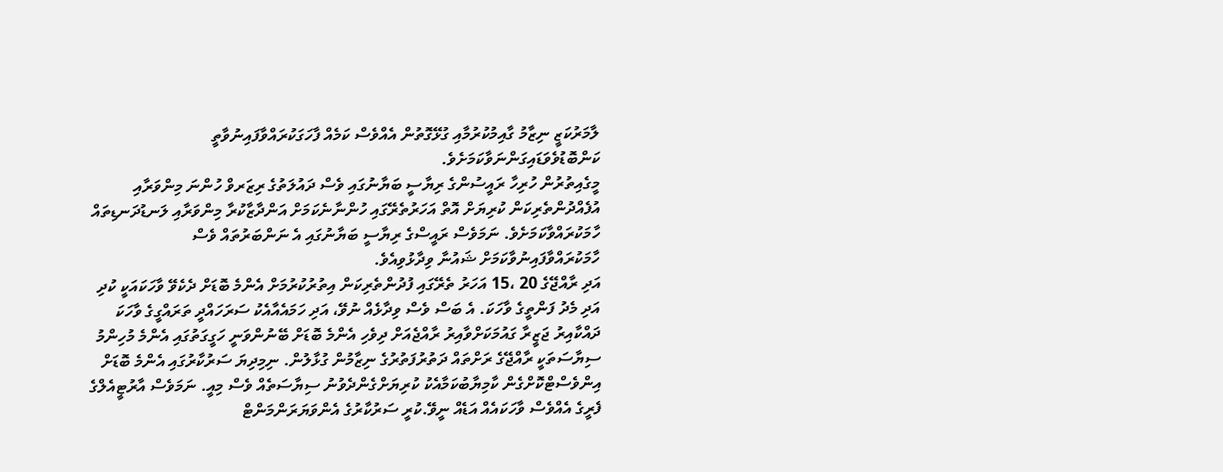ލާމަރުކަޒީ ނިޒާމު ގާއިމުކުރުމާއި ގުޅޭގޮތުން އެއްވެސް ކަމެއް ފާހަގަކުރައްވާފައިނުވާތީ ކަންބޮޑުވެވަޑައިގަންނަވާކަމަށެވެ.
މީގެއިތުރުން ހުރިހާ ރައީސުންގެ ރިޔާސީ ބަޔާނުގައި ވެސް ދައުލަތުގެ ރިޒަރވް ހުންނަ މިންވަރާއި އުފެއްދުންތެރިކަން ކުރިޔަށް އޮތް އަހަރުތެރޭގައި ހުންނާނެކަމަށް އަންދާޒާކުރާ މިންވަރާއި ލަނޑުދަނޑިތައް ހާމަކުރައްވާކަމަށެވެ. ނަމަވެސް ރައީސްގެ ރިޔާސީ ބަޔާނުގައި އެ ނަންބަރުތައް ވެސް ހާމަކުރައްވާފައިނުވާކަމަށް ޝައުނާ ވިދާޅުވިއެވެ.
އަދި ރާއްޖޭގެ 20 ،15 އަހަރު ތެރޭގައި ފުދުންތެރިކަން އިތުރުކުރުމަށް އެންމެ ބޮޑަށް ދެކެވޭ ވާހަކައަކީ ކުދި އަދި މެދު ފަންތީގެ ވާހަކަ. އެ ބަސް ވެސް ވިދާޅެއް ނުވޭ، އަދި ހަމައެއާއެކު ސަރަހައްދީ ތަރައްގީގެ ވާހަކަ ދައްކާއިރު ޖަޒީރާ ގައުމަކަށްވާއިރު ރާއްޖެއަށް ދިވެހި އެންމެ ބޮޑަށް ބޭނުންވަނީ ހަގީގަތުގައި އެންމެ މުހިންމު ސިޔާސަތަކީ ރާއްޖޭގެ ރަށްތައް ދަތުރުފަތުރުގެ ނިޒާމުން ގުޅާލުން. ނިމިދިޔަ ސަރުކާރުގައި އެންމެ ބޮޑަށް އިންވެސްޓްކޮށްގެން ކާމިޔާބުކަމާއެކު ކުރިޔަށްގެންދެވުނު ސިޔާސަތެއް ވެސް މިއީ. ނަމަވެސް އާރުޓީއެލްގެ ފެރީގެ އެއްވެސް ވާހަކައެއް އަޑެއް ނީވޭ.ކުރީ ސަރުކާރުގެ އެންވަޔަރަންމަންޓް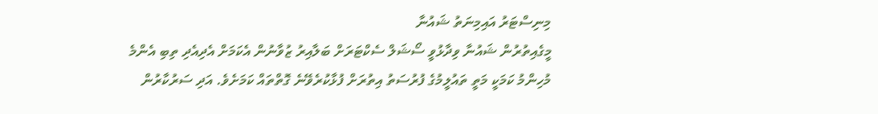މިނިސްޓަރު އައިމިނަތު ޝައުނާ
މީގެއިތުރުން ޝައުނާ ވިދާޅުވީ ސޯޝަލް ސެކްޓަރަށް ބަލާއިރު ޒުވާނުން އެކަމަށް އެދިއެދި ތިބި އެންމެ މުހިންމު ކަމަކީ މަތީ ތައުލީމުގެ ފުރުސަތު އިތުރަށް ފުޅާކުރެވޭނެ ގޮތްތައް ކަމަށެވެ. އަދި ސަރުކާރުން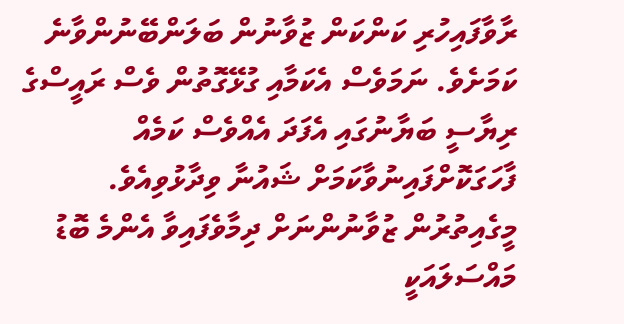ރާވާފައިހުރި ކަންކަން ޒުވާނުން ބަލަންބޭނުންވާނެ ކަމަށެވެ. ނަމަވެސް އެކަމާއި ގުޅޭގޮތުން ވެސް ރައީސްގެ ރިޔާސީ ބަޔާނުގައި އެފަދަ އެއްވެސް ކަމެއް ފާހަގަކޮށްފައިނުވާކަމަށް ޝައުނާ ވިދާޅުވިއެވެ.
މީގެއިތުރުން ޒުވާނުންނަށް ދިމާވެފައިވާ އެންމެ ބޮޑު މައްސަލައަކީ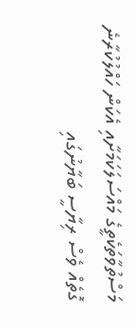މަސްތުވާތަކެތީގެ މައްސަލަކަމަށާއި އެކަން ހައްލުކުރާނެ ގޮތެއް ވެސް ރިޔާސީ ބަޔާނުގައި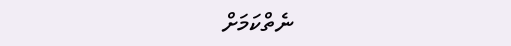ނެތްކަމަށް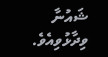ޝައުނާ ވިދާޅުވިއެވެ.